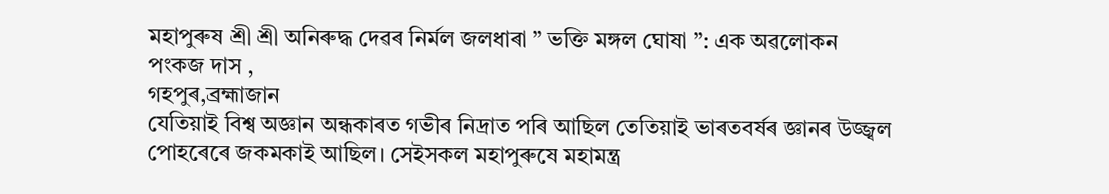মহাপুৰুষ শ্ৰী শ্ৰী অনিৰুদ্ধ দেৱৰ নিৰ্মল জলধাৰা ” ভক্তি মঙ্গল ঘোষা ”: এক অৱলোকন
পংকজ দাস ,
গহপুৰ,ব্ৰহ্মাজান
যেতিয়াই বিশ্ব অজ্ঞান অন্ধকাৰত গভীৰ নিদ্ৰাত পৰি আছিল তেতিয়াই ভাৰতবৰ্ষৰ জ্ঞানৰ উজ্জ্বল পোহৰেৰে জকমকাই আছিল। সেইসকল মহাপুৰুষে মহামন্ত্ৰ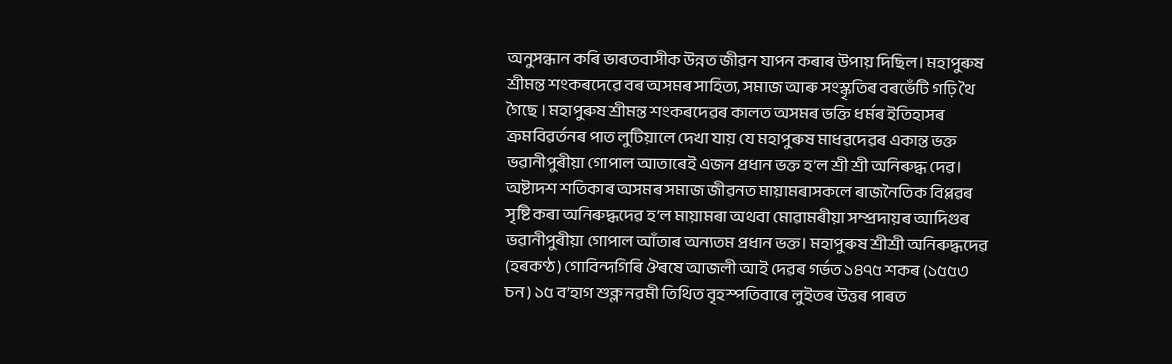অনুসন্ধান কৰি ভাৰতবাসীক উন্নত জীৱন যাপন কৰাৰ উপায় দিছিল। মহাপুৰুষ শ্ৰীমন্ত শংকৰদেৱে বৰ অসমৰ সাহিত্য, সমাজ আৰু সংস্কৃতিৰ বৰভেঁটি গঢ়ি থৈ গৈছে । মহাপুৰুষ শ্ৰীমন্ত শংকৰদেৱৰ কালত অসমৰ ভক্তি ধৰ্মৰ ইতিহাসৰ ক্ৰমবিৱৰ্তনৰ পাত লুটিয়ালে দেখা যায় যে মহাপুৰুষ মাধৱদেৱৰ একান্ত ভক্ত ভৱানীপুৰীয়া গোপাল আতাৰেই এজন প্ৰধান ভক্ত হ’ল শ্ৰী শ্ৰী অনিৰুদ্ধ দেৱ। অষ্টাদশ শতিকাৰ অসমৰ সমাজ জীৱনত মায়ামৰাসকলে ৰাজনৈতিক বিপ্লৱৰ সৃষ্টি কৰা অনিৰুদ্ধদেৱ হ’ল মায়ামৰা অথবা মোৱামৰীয়া সম্প্ৰদায়ৰ আদিগুৰ ভৱানীপুৰীয়া গোপাল আঁতাৰ অন্যতম প্ৰধান ভক্ত। মহাপুৰুষ শ্ৰীশ্ৰী অনিৰুদ্ধদেৱ (হৰকণ্ঠ) গোবিন্দগিৰি ঔৰষে আজলী আই দেৱৰ গৰ্ভত ১৪৭৫ শকৰ (১৫৫৩ চন) ১৫ ব’হাগ শুক্ল নৱমী তিথিত বৃহস্পতিবাৰে লুইতৰ উত্তৰ পাৰত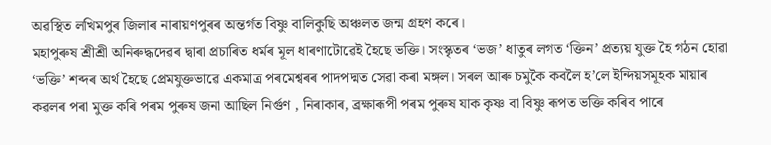অৱস্থিত লখিমপুৰ জিলাৰ নাৰায়ণপুৰৰ অন্তৰ্গত বিষ্ণু বালিকুছি অঞ্চলত জন্ম গ্ৰহণ কৰে।
মহাপুৰুষ শ্ৰীশ্ৰী অনিৰুদ্ধদেৱৰ দ্বাৰা প্ৰচাৰিত ধৰ্মৰ মূল ধাৰণাটোৱেই হৈছে ভক্তি। সংস্কৃতৰ ‘ভজ’ ধাতুৰ লগত ‘ক্তিন’ প্ৰত্যয় যুক্ত হৈ গঠন হোৱা ‘ভক্তি’ শব্দৰ অৰ্থ হৈছে প্ৰেমযুক্তভাৱে একমাত্ৰ পৰমেশ্বৰৰ পাদপদ্মত সেৱা কৰা মঙ্গল। সৰল আৰু চমুকৈ কবলৈ হ’লে ইন্দিয়সমূহক মায়াৰ কৱলৰ পৰা মুক্ত কৰি পৰম পুৰুষ জনা আছিল নিৰ্গুণ , নিৰাকাৰ, ব্ৰক্ষাৰূপী পৰম পুৰুষ যাক কৃষ্ণ বা বিষ্ণু ৰূপত ভক্তি কৰিব পাৰে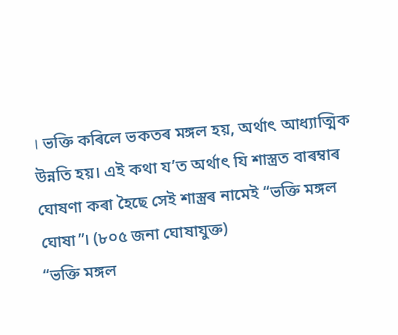। ভক্তি কৰিলে ভকতৰ মঙ্গল হয়, অৰ্থাৎ আধ্যাত্মিক উন্নতি হয়। এই কথা য’ত অৰ্থাৎ যি শাস্ত্ৰত বাৰম্বাৰ ঘোষণা কৰা হৈছে সেই শাস্ত্ৰৰ নামেই “ভক্তি মঙ্গল ঘোষা”। (৮০৫ জনা ঘোষাযুক্ত)
“ভক্তি মঙ্গল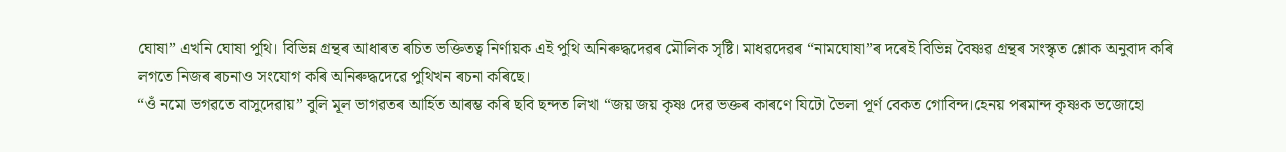ঘোষা” এখনি ঘোষা পুথি। বিভিন্ন গ্ৰন্থৰ আধাৰত ৰচিত ভক্তিতত্ব নিৰ্ণায়ক এই পুথি অনিৰুদ্ধদেৱৰ মৌলিক সৃষ্টি। মাধৱদেৱৰ “নামঘোষা”ৰ দৰেই বিভিন্ন বৈষ্ণৱ গ্ৰন্থৰ সংস্কৃত শ্লোক অনুবাদ কৰি লগতে নিজৰ ৰচনাও সংযোগ কৰি অনিৰুদ্ধদেৱে পুথিখন ৰচনা কৰিছে।
“ওঁ নমো ভগৱতে বাসুদেৱায়” বুলি মূল ভাগৱতৰ আৰ্হিত আৰম্ভ কৰি ছবি ছন্দত লিখা “জয় জয় কৃষ্ণ দেৱ ভক্তৰ কাৰণে যিটো ভৈলা পূৰ্ণ বেকত গোবিন্দ।হেনয় পৰমান্দ কৃষ্ণক ভজোহো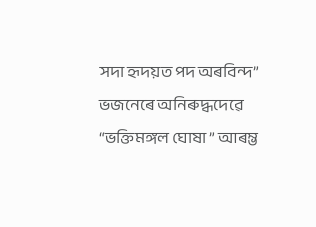সদা হৃদয়ত পদ অৰবিন্দ” ভজনেৰে অনিৰুদ্ধদেৱে “ভক্তিমঙ্গল ঘোষা ” আৰম্ভ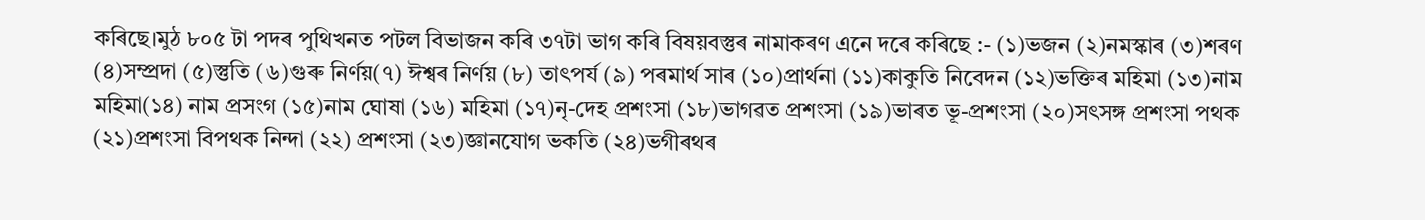কৰিছে।মুঠ ৮০৫ টা পদৰ পুথিখনত পটল বিভাজন কৰি ৩৭টা ভাগ কৰি বিষয়বস্তুৰ নামাকৰণ এনে দৰে কৰিছে :- (১)ভজন (২)নমস্কাৰ (৩)শৰণ (৪)সম্প্ৰদা (৫)স্তুতি (৬)গুৰু নিৰ্ণয়(৭) ঈশ্বৰ নিৰ্ণয় (৮) তাৎপৰ্য (৯) পৰমাৰ্থ সাৰ (১০)প্ৰাৰ্থনা (১১)কাকুতি নিবেদন (১২)ভক্তিৰ মহিমা (১৩)নাম মহিমা(১৪) নাম প্ৰসংগ (১৫)নাম ঘোষা (১৬) মহিমা (১৭)নৃ-দেহ প্ৰশংসা (১৮)ভাগৱত প্ৰশংসা (১৯)ভাৰত ভূ-প্ৰশংসা (২০)সৎসঙ্গ প্ৰশংসা পথক (২১)প্ৰশংসা বিপথক নিন্দা (২২) প্ৰশংসা (২৩)জ্ঞানযোগ ভকতি (২৪)ভগীৰথৰ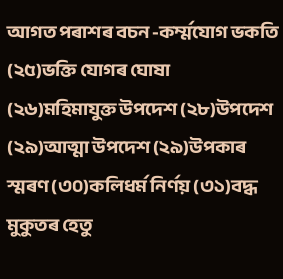আগত পৰাশৰ বচন -কৰ্ম্মযোগ ভকতি (২৫)ভক্তি যোগৰ ঘোষা (২৬)মহিমাযুক্ত উপদেশ (২৮)উপদেশ (২৯)আত্মা উপদেশ (২৯)উপকাৰ স্মৰণ (৩০)কলিধৰ্ম নিৰ্ণয় (৩১)বদ্ধ মুকুতৰ হেতু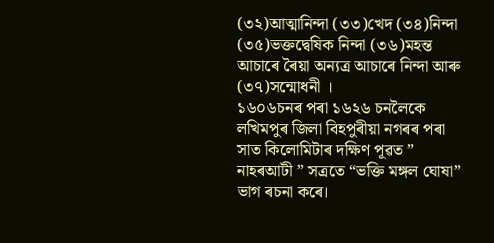(৩২)আত্মানিন্দা (৩৩)খেদ (৩৪)নিন্দা (৩৫)ভক্তদ্বেষিক নিন্দা (৩৬)মহন্ত আচাৰে ৰৈয়া অন্যত্ৰ আচাৰে নিন্দা আৰু (৩৭)সন্মোধনী ।
১৬০৬চনৰ পৰা ১৬২৬ চনলৈকে লখিমপুৰ জিলা বিহপুৰীয়া নগৰৰ পৰা সাত কিলোমিটাৰ দক্ষিণ পূৱত ” নাহৰআটী ” সত্ৰতে “ভক্তি মঙ্গল ঘোষা” ভাগ ৰচনা কৰে।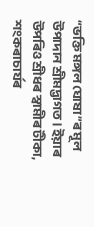“ভক্তি মঙ্গল ঘোষা”ৰ মূল উপাদান শ্ৰীমদ্ভাগত। ইয়াৰ উপৰিও শ্ৰীধৰ স্বামীৰ টীকা, শংকৰাচাৰ্যৰ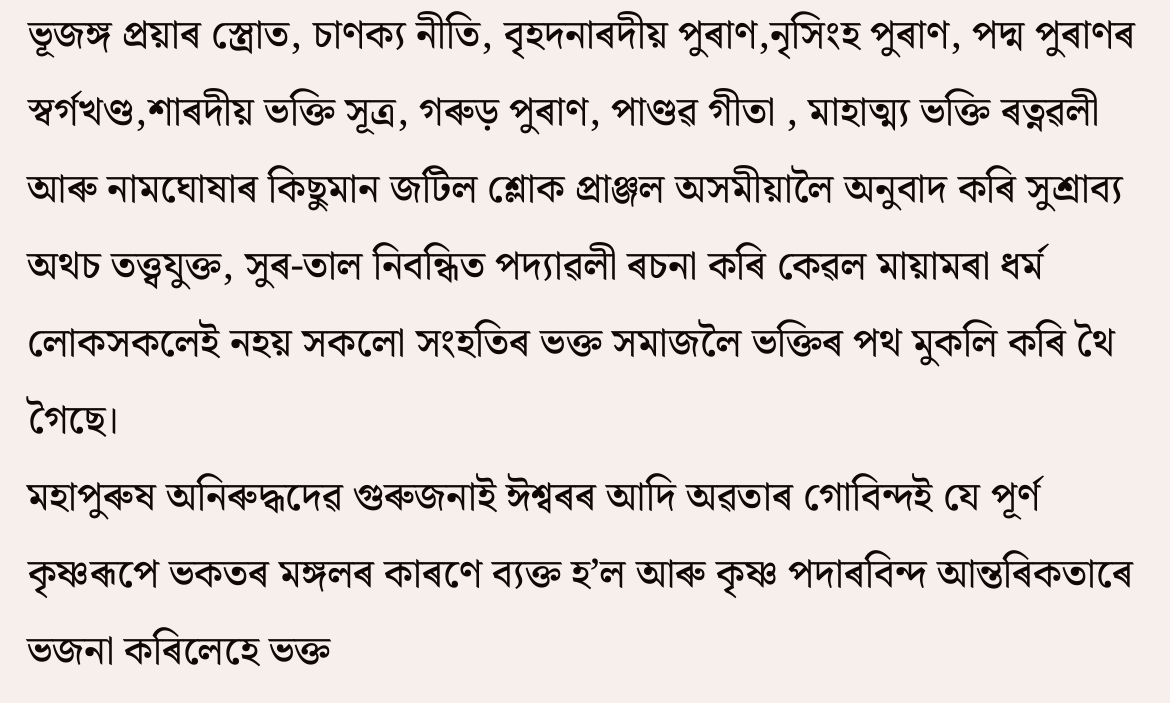ভূজঙ্গ প্ৰয়াৰ স্ত্ৰোত, চাণক্য নীতি, বৃহদনাৰদীয় পুৰাণ,নৃসিংহ পুৰাণ, পদ্ম পুৰাণৰ স্বৰ্গখণ্ড,শাৰদীয় ভক্তি সূত্ৰ, গৰুড় পুৰাণ, পাণ্ডৱ গীতা , মাহাত্ম্য ভক্তি ৰত্নৱলী আৰু নামঘোষাৰ কিছুমান জটিল শ্লোক প্ৰাঞ্জল অসমীয়ালৈ অনুবাদ কৰি সুশ্ৰাব্য অথচ তত্ত্বযুক্ত, সুৰ-তাল নিবন্ধিত পদ্যাৱলী ৰচনা কৰি কেৱল মায়ামৰা ধৰ্ম লোকসকলেই নহয় সকলো সংহতিৰ ভক্ত সমাজলৈ ভক্তিৰ পথ মুকলি কৰি থৈ গৈছে।
মহাপুৰুষ অনিৰুদ্ধদেৱ গুৰুজনাই ঈশ্বৰৰ আদি অৱতাৰ গোবিন্দই যে পূৰ্ণ কৃষ্ণৰূপে ভকতৰ মঙ্গলৰ কাৰণে ব্যক্ত হ’ল আৰু কৃষ্ণ পদাৰবিন্দ আন্তৰিকতাৰে ভজনা কৰিলেহে ভক্ত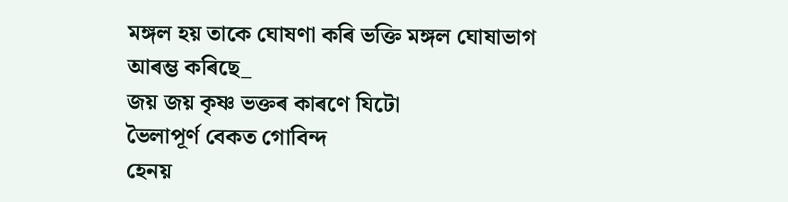মঙ্গল হয় তাকে ঘোষণা কৰি ভক্তি মঙ্গল ঘোষাভাগ আৰম্ভ কৰিছে_
জয় জয় কৃষ্ণ ভক্তৰ কাৰণে যিটো
ভৈলাপূৰ্ণ বেকত গোবিন্দ
হেনয়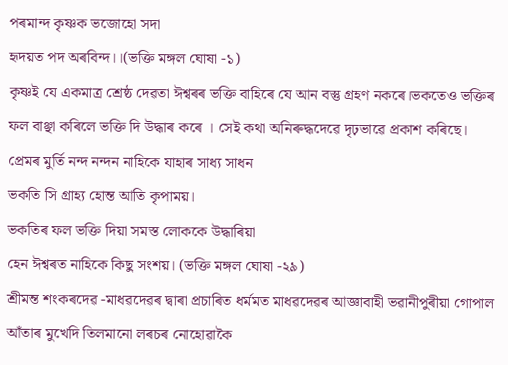পৰমান্দ কৃষ্ণক ভজোহো সদা
হৃদয়ত পদ অৰবিন্দ।।(ভক্তি মঙ্গল ঘোষা -১)
কৃষ্ণই যে একমাত্ৰ শ্ৰেষ্ঠ দেৱতা ঈশ্বৰৰ ভক্তি বাহিৰে যে আন বস্তু গ্ৰহণ নকৰে।ভকতেও ভক্তিৰ ফল বাঞ্ছা কৰিলে ভক্তি দি উদ্ধাৰ কৰে । সেই কথা অনিৰুদ্ধদেৱে দৃঢ়ভাৱে প্ৰকাশ কৰিছে।
প্ৰেমৰ মুৰ্তি নন্দ নন্দন নাহিকে যাহাৰ সাধ্য সাধন
ভকতি সি গ্ৰাহ্য হোন্ত আতি কৃপাময়।
ভকতিৰ ফল ভক্তি দিয়া সমস্ত লোককে উদ্ধাৰিয়া
হেন ঈশ্বৰত নাহিকে কিছু সংশয়। (ভক্তি মঙ্গল ঘোষা -২৯)
শ্ৰীমন্ত শংকৰদেৱ -মাধৱদেৱৰ দ্বাৰা প্ৰচাৰিত ধৰ্মমত মাধৱদেৱৰ আজ্ঞাবাহী ভৱানীপুৰীয়া গোপাল আঁতাৰ মুখেদি তিলমানো লৰচৰ নোহোৱাকৈ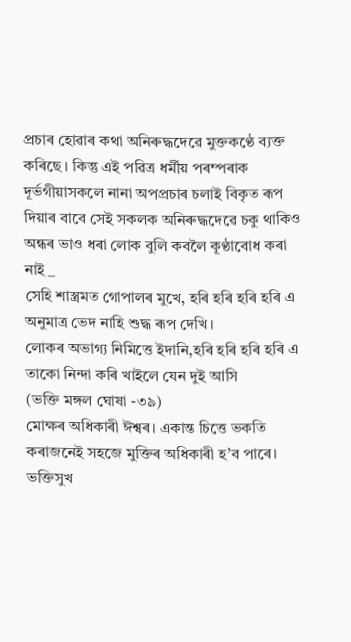প্ৰচাৰ হোৱাৰ কথা অনিৰুদ্ধদেৱে মুক্তকণ্ঠে ব্যক্ত কৰিছে । কিন্তু এই পৱিত্ৰ ধৰ্মীয় পৰম্পৰাক দূৰ্ভগীয়াসকলে নানা অপপ্ৰচাৰ চলাই বিকৃত ৰূপ দিয়াৰ বাবে সেই সকলক অনিৰুদ্ধদেৱে চকু থাকিও অন্ধৰ ভাও ধৰা লোক বুলি কবলৈ কূণ্ঠাবোধ কৰা নাই _
সেহি শাস্ত্ৰমত গোপালৰ মুখে, হৰি হৰি হৰি হৰি এ
অনুমাত্ৰ ভেদ নাহি শুদ্ধ ৰূপ দেখি।
লোকৰ অভাগ্য নিমিত্তে ইদানি,হৰি হৰি হৰি হৰি এ
তাকো নিন্দা কৰি খাইলে যেন দুই আসি
(ভক্তি মঙ্গল ঘোষা -৩৯)
মোক্ষৰ অধিকাৰী ঈশ্বৰ। একান্ত চিত্তে ভকতি কৰাজনেই সহজে মুক্তিৰ অধিকাৰী হ’ব পাৰে। ভক্তিসুখ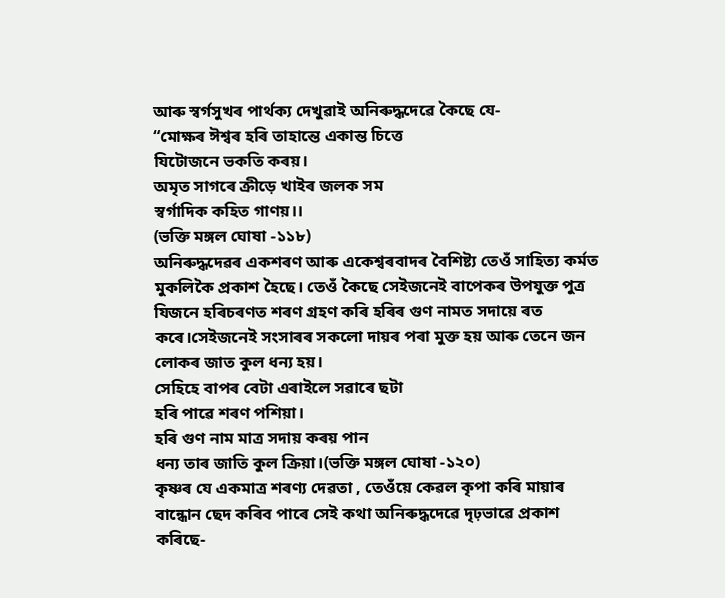আৰু স্বৰ্গসুখৰ পাৰ্থক্য দেখুৱাই অনিৰুদ্ধদেৱে কৈছে যে-
“মোক্ষৰ ঈশ্বৰ হৰি তাহান্তে একান্ত চিত্তে
যিটোজনে ভকতি কৰয়।
অমৃত সাগৰে ক্ৰীড়ে খাইৰ জলক সম
স্বৰ্গাদিক কহিত গাণয়।।
(ভক্তি মঙ্গল ঘোষা -১১৮)
অনিৰুদ্ধদেৱৰ একশৰণ আৰু একেশ্বৰবাদৰ বৈশিষ্ট্য তেওঁ সাহিত্য কৰ্মত মুকলিকৈ প্ৰকাশ হৈছে। তেওঁ কৈছে সেইজনেই বাপেকৰ উপযুক্ত পুত্ৰ যিজনে হৰিচৰণত শৰণ গ্ৰহণ কৰি হৰিৰ গুণ নামত সদায়ে ৰত কৰে।সেইজনেই সংসাৰৰ সকলো দায়ৰ পৰা মুক্ত হয় আৰু তেনে জন লোকৰ জাত কুল ধন্য হয়।
সেহিহে বাপৰ বেটা এৰাইলে সৱাৰে ছটা
হৰি পাৱে শৰণ পশিয়া।
হৰি গুণ নাম মাত্ৰ সদায় কৰয় পান
ধন্য তাৰ জাতি কুল ক্ৰিয়া।(ভক্তি মঙ্গল ঘোষা -১২০)
কৃষ্ণৰ যে একমাত্ৰ শৰণ্য দেৱতা , তেওঁয়ে কেৱল কৃপা কৰি মায়াৰ বান্ধোন ছেদ কৰিব পাৰে সেই কথা অনিৰুদ্ধদেৱে দৃঢ়ভাৱে প্ৰকাশ কৰিছে-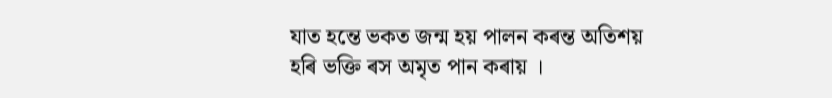যাত হন্তে ভকত জন্ম হয় পালন কৰন্ত অতিশয়
হৰি ভক্তি ৰস অমৃত পান কৰায় ।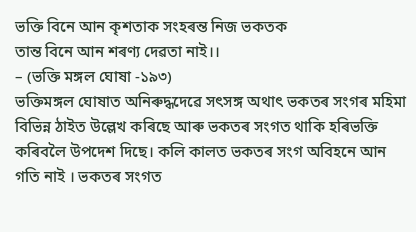ভক্তি বিনে আন কৃশতাক সংহৰন্ত নিজ ভকতক
তান্ত বিনে আন শৰণ্য দেৱতা নাই।।
– (ভক্তি মঙ্গল ঘোষা -১৯৩)
ভক্তিমঙ্গল ঘোষাত অনিৰুদ্ধদেৱে সৎসঙ্গ অথাৎ ভকতৰ সংগৰ মহিমা বিভিন্ন ঠাইত উল্লেখ কৰিছে আৰু ভকতৰ সংগত থাকি হৰিভক্তি কৰিবলৈ উপদেশ দিছে। কলি কালত ভকতৰ সংগ অবিহনে আন গতি নাই । ভকতৰ সংগত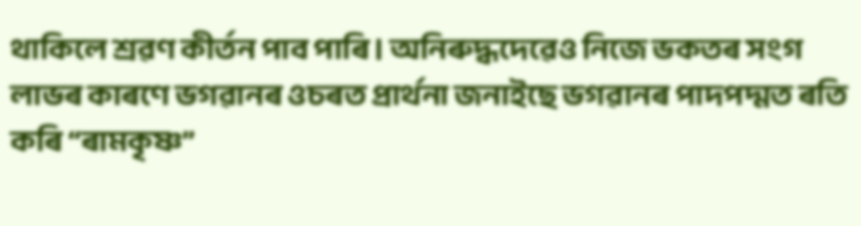থাকিলে শ্ৰৱণ কীৰ্তন পাব পাৰি। অনিৰুদ্ধদেৱেও নিজে ভকতৰ সংগ লাভৰ কাৰণে ভগৱানৰ ওচৰত প্ৰাৰ্থনা জনাইছে ভগৱানৰ পাদপদ্মত ৰতি কৰি “ৰামকৃষ্ণ”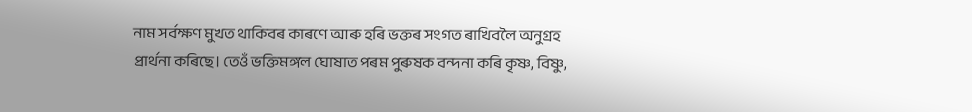নাম সৰ্বক্ষণ মুখত থাকিবৰ কাৰণে আৰু হৰি ভক্তৰ সংগত ৰাখিবলৈ অনুগ্ৰহ প্ৰাৰ্থনা কৰিছে। তেওঁ ভক্তিমঙ্গল ঘোষাত পৰম পুৰুষক বন্দনা কৰি কৃষ্ণ, বিষ্ণু,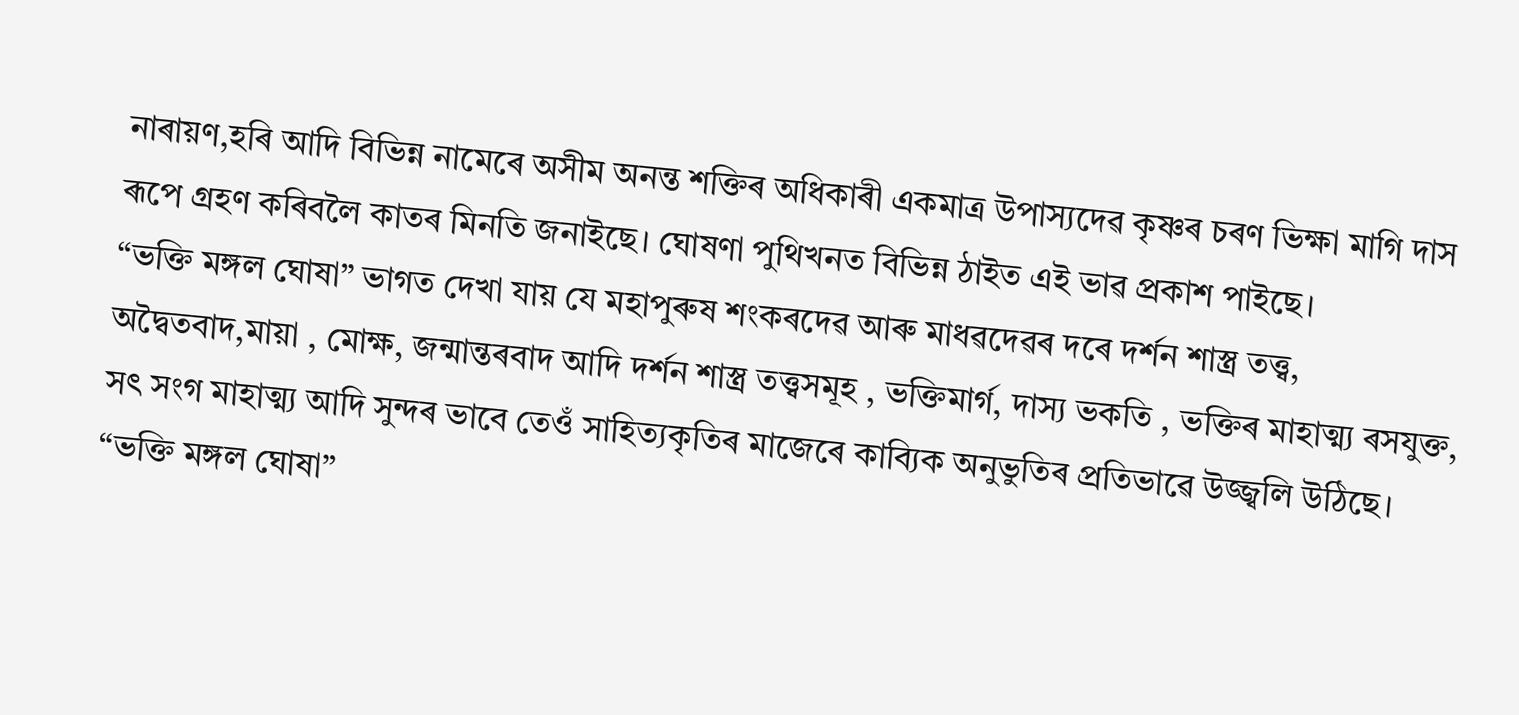নাৰায়ণ,হৰি আদি বিভিন্ন নামেৰে অসীম অনন্ত শক্তিৰ অধিকাৰী একমাত্ৰ উপাস্যদেৱ কৃষ্ণৰ চৰণ ভিক্ষা মাগি দাস ৰূপে গ্ৰহণ কৰিবলৈ কাতৰ মিনতি জনাইছে। ঘোষণা পুথিখনত বিভিন্ন ঠাইত এই ভাৱ প্ৰকাশ পাইছে।
“ভক্তি মঙ্গল ঘোষা” ভাগত দেখা যায় যে মহাপুৰুষ শংকৰদেৱ আৰু মাধৱদেৱৰ দৰে দৰ্শন শাস্ত্ৰ তত্ত্ব, অদ্বৈতবাদ,মায়া , মোক্ষ, জন্মান্তৰবাদ আদি দৰ্শন শাস্ত্ৰ তত্ত্বসমূহ , ভক্তিমাৰ্গ, দাস্য ভকতি , ভক্তিৰ মাহাত্ম্য ৰসযুক্ত, সৎ সংগ মাহাত্ম্য আদি সুন্দৰ ভাবে তেওঁ সাহিত্যকৃতিৰ মাজেৰে কাব্যিক অনুভুতিৰ প্ৰতিভাৱে উজ্জ্বলি উঠিছে।
“ভক্তি মঙ্গল ঘোষা”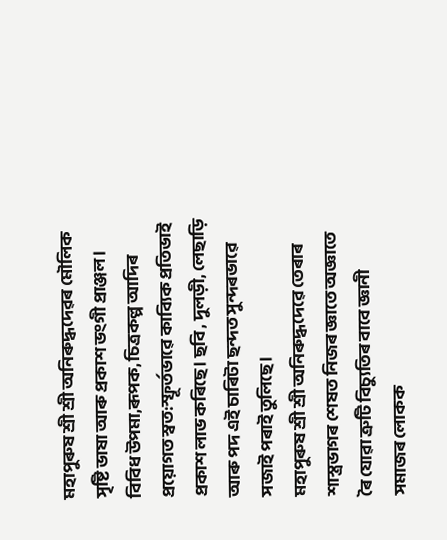মহাপুৰুষ শ্ৰী শ্ৰী অনিৰুদ্ধদেৱৰ মৌলিক সৃষ্টি ভাষা আৰু প্ৰকাশ ভংগী প্ৰাঞ্জল। বিবিধ উপমা,ৰূপক, চিত্ৰকল্প আদিৰ প্ৰয়োগত স্বত:স্ফূৰ্তভাৱে কাব্যিক প্ৰতিভাই প্ৰকাশ লাভ কৰিছে। ছবি , দুলড়ী, লেছাড়ি আৰু পদ এই চাৰিটা ছন্দত সুন্দৰভাৱে সজাই পৰাই তুলিছে।
মহাপুৰুষ শ্ৰী শ্ৰী অনিৰুদ্ধদেৱে তেৰাৰ শাস্ত্ৰভাগৰ শেষত নিজৰ জ্ঞাতে অজ্ঞাতে ৰৈ যোৱা ত্ৰুটি বিচ্যুতিৰ বাবে জ্ঞানী সমাজৰ লোকক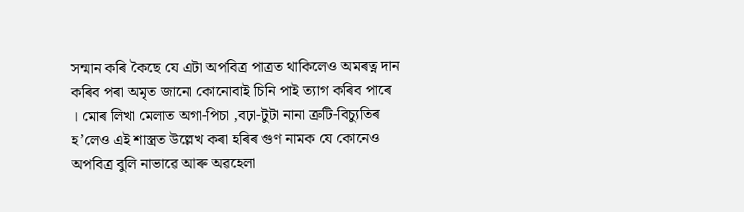সন্মান কৰি কৈছে যে এটা অপবিত্ৰ পাত্ৰত থাকিলেও অমৰত্ন দান কৰিব পৰা অমৃত জানো কোনোবাই চিনি পাই ত্যাগ কৰিব পাৰে । মোৰ লিখা মেলাত অগা-পিচা ,বঢ়া-টুটা নানা ত্ৰুটি-বিচ্যুতিৰ হ’লেও এই শাস্ত্ৰত উল্লেখ কৰা হৰিৰ গুণ নামক যে কোনেও অপবিত্ৰ বুলি নাভাৱে আৰু অৱহেলা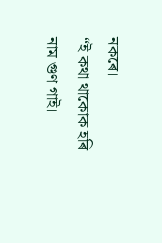নকৰে।
“ই কথা থাকোক হৰি নাম গুণ গাই।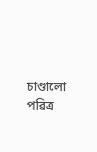চাণ্ডালো পৱিত্ৰ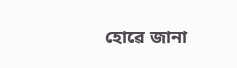হোৱে জানা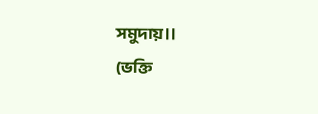সমুদায়।।
(ভক্তি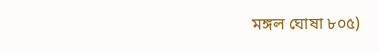মঙ্গল ঘোষা ৮০৫)